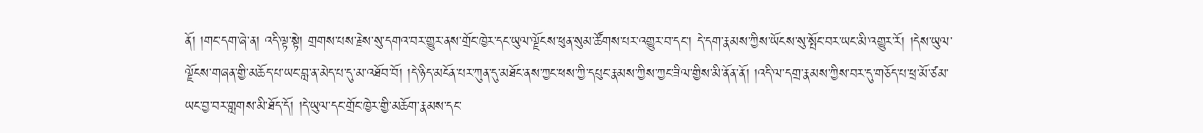ནོ། །གང་དག་ཞེ་ན། འདི་ལྟ་སྟེ། གྲགས་པས་རྗེས་སུ་དགའ་བར་གྱུར་ནས་གྲོང་ཁྱེར་དང་ཡུལ་ལྗོངས་ཕུན་སུམ་ཚོགས་པར་འགྱུར་བ་དང་། དེ་དག་རྣམས་ཀྱིས་ཡོངས་སུ་སྤོང་བར་ཡང་མི་འགྱུར་རོ། །དེས་ཡུལ་ལྗོངས་གཞན་གྱི་མཆོད་པ་ཡང་བླ་ན་མེད་པ་དུ་མ་འཐོབ་བོ། །དེ་ཉིད་མངོན་པར་ཀུན་དུ་མཐོང་ནས་ཀྱང་ཕས་ཀྱི་དཔུང་རྣམས་ཀྱིས་ཀྱང་ཟིལ་གྱིས་མི་ནོན་ནོ། །འདི་ལ་དགྲ་རྣམས་ཀྱིས་བར་དུ་གཅོད་པ་ཕྲ་མོ་ཙམ་ཡང་བྱ་བར་གླགས་མི་ཐོད་དོ། །དེ་ཡུལ་དང་གྲོང་ཁྱེར་གྱི་མཆོག་རྣམས་དང་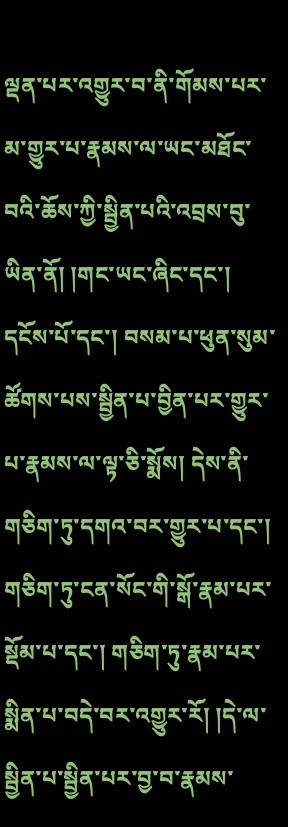ལྡན་པར་འགྱུར་བ་ནི་གོམས་པར་མ་གྱུར་པ་རྣམས་ལ་ཡང་མཐོང་བའི་ཆོས་ཀྱི་སྦྱིན་པའི་འབྲས་བུ་ཡིན་ནོ། །གང་ཡང་ཞིང་དང་། དངོས་པོ་དང་། བསམ་པ་ཕུན་སུམ་ཚོགས་པས་སྦྱིན་པ་བྱིན་པར་གྱུར་པ་རྣམས་ལ་ལྟ་ཅི་སྨོས། དེས་ནི་གཅིག་ཏུ་དགའ་བར་གྱུར་པ་དང་། གཅིག་ཏུ་ངན་སོང་གི་སྒོ་རྣམ་པར་སྡོམ་པ་དང་། གཅིག་ཏུ་རྣམ་པར་སྨིན་པ་བདེ་བར་འགྱུར་རོ། །དེ་ལ་སྦྱིན་པ་སྦྱིན་པར་བྱ་བ་རྣམས་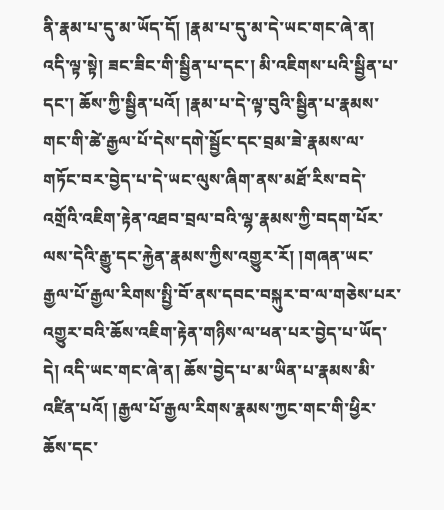ནི་རྣམ་པ་དུ་མ་ཡོད་དོ། །རྣམ་པ་དུ་མ་དེ་ཡང་གང་ཞེ་ན། འདི་ལྟ་སྟེ། ཟང་ཟིང་གི་སྦྱིན་པ་དང་། མི་འཇིགས་པའི་སྦྱིན་པ་དང་། ཆོས་ཀྱི་སྦྱིན་པའོ། །རྣམ་པ་དེ་ལྟ་བུའི་སྦྱིན་པ་རྣམས་གང་གི་ཚེ་རྒྱལ་པོ་དེས་དགེ་སྦྱོང་དང་བྲམ་ཟེ་རྣམས་ལ་གཏོང་བར་བྱེད་པ་དེ་ཡང་ལུས་ཞིག་ནས་མཐོ་རིས་བདེ་འགྲོའི་འཇིག་རྟེན་འཐབ་བྲལ་བའི་ལྷ་རྣམས་ཀྱི་བདག་པོར་ལས་དེའི་རྒྱུ་དང་རྐྱེན་རྣམས་ཀྱིས་འགྱུར་རོ། །གཞན་ཡང་རྒྱལ་པོ་རྒྱལ་རིགས་སྤྱི་བོ་ནས་དབང་བསྐུར་བ་ལ་གཅེས་པར་འགྱུར་བའི་ཆོས་འཇིག་རྟེན་གཉིས་ལ་ཕན་པར་བྱེད་པ་ཡོད་དེ། འདི་ཡང་གང་ཞེ་ན། ཆོས་བྱེད་པ་མ་ཡིན་པ་རྣམས་མི་འཛིན་པའོ། །རྒྱལ་པོ་རྒྱལ་རིགས་རྣམས་ཀྱང་གང་གི་ཕྱིར་ཆོས་དང་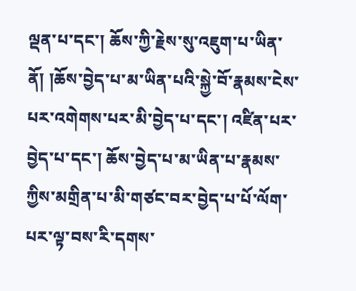ལྡན་པ་དང་། ཆོས་ཀྱི་རྗེས་སུ་འཇུག་པ་ཡིན་ནོ། །ཆོས་བྱེད་པ་མ་ཡིན་པའི་སྐྱེ་བོ་རྣམས་ངེས་པར་འགེགས་པར་མི་བྱེད་པ་དང་། འཛིན་པར་བྱེད་པ་དང་། ཆོས་བྱེད་པ་མ་ཡིན་པ་རྣམས་ཀྱིས་མགྲིན་པ་མི་གཙང་བར་བྱེད་པ་པོ་ལོག་པར་ལྟ་བས་རི་དགས་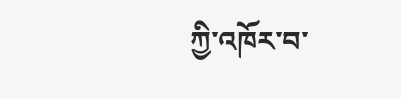ཀྱི་འཁོར་བ་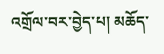འགྲོལ་བར་བྱེད་པ། མཆོད་